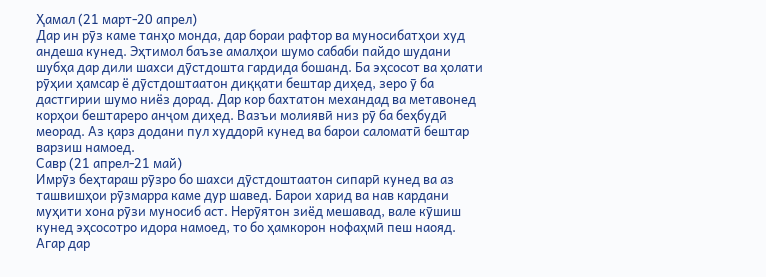Ҳамал (21 март-20 апрел)
Дар ин рӯз каме танҳо монда, дар бораи рафтор ва муносибатҳои худ андеша кунед. Эҳтимол баъзе амалҳои шумо сабаби пайдо шудани шубҳа дар дили шахси дӯстдошта гардида бошанд. Ба эҳсосот ва ҳолати рӯҳии ҳамсар ё дӯстдоштаатон диққати бештар диҳед, зеро ӯ ба дастгирии шумо ниёз дорад. Дар кор бахтатон механдад ва метавонед корҳои бештареро анҷом диҳед. Вазъи молиявӣ низ рӯ ба беҳбудӣ меорад. Аз қарз додани пул худдорӣ кунед ва барои саломатӣ бештар варзиш намоед.
Савр (21 апрел-21 май)
Имрӯз беҳтараш рӯзро бо шахси дӯстдоштаатон сипарӣ кунед ва аз ташвишҳои рӯзмарра каме дур шавед. Барои харид ва нав кардани муҳити хона рӯзи муносиб аст. Нерӯятон зиёд мешавад, вале кӯшиш кунед эҳсосотро идора намоед, то бо ҳамкорон нофаҳмӣ пеш наояд. Агар дар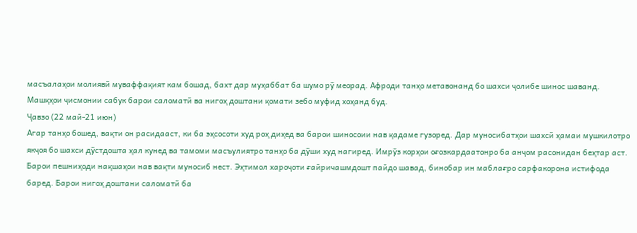масъалаҳои молиявӣ муваффақият кам бошад, бахт дар муҳаббат ба шумо рӯ меорад. Афроди танҳо метавонанд бо шахси ҷолибе шинос шаванд. Машқҳои ҷисмонии сабук барои саломатӣ ва нигоҳ доштани қомати зебо муфид хоҳанд буд.
Ҷавзо (22 май-21 июн)
Агар танҳо бошед, вақти он расидааст, ки ба эҳсосоти худ роҳ диҳед ва барои шиносоии нав қадаме гузоред. Дар муносибатҳои шахсӣ ҳамаи мушкилотро якҷоя бо шахси дӯстдошта ҳал кунед ва тамоми масъулиятро танҳо ба дӯши худ нагиред. Имрӯз корҳои оғозкардаатонро ба анҷом расонидан беҳтар аст. Барои пешниҳоди нақшаҳои нав вақти муносиб нест. Эҳтимол хароҷоти ғайричашмдошт пайдо шавад, бинобар ин маблағро сарфакорона истифода баред. Барои нигоҳ доштани саломатӣ ба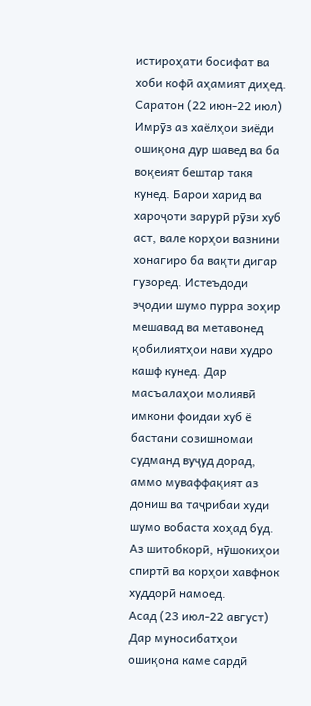истироҳати босифат ва хоби кофӣ аҳамият диҳед.
Саратон (22 июн-22 июл)
Имрӯз аз хаёлҳои зиёди ошиқона дур шавед ва ба воқеият бештар такя кунед. Барои харид ва хароҷоти зарурӣ рӯзи хуб аст, вале корҳои вазнини хонагиро ба вақти дигар гузоред. Истеъдоди эҷодии шумо пурра зоҳир мешавад ва метавонед қобилиятҳои нави худро кашф кунед. Дар масъалаҳои молиявӣ имкони фоидаи хуб ё бастани созишномаи судманд вуҷуд дорад, аммо муваффақият аз дониш ва таҷрибаи худи шумо вобаста хоҳад буд. Аз шитобкорӣ, нӯшокиҳои спиртӣ ва корҳои хавфнок худдорӣ намоед.
Асад (23 июл-22 август)
Дар муносибатҳои ошиқона каме сардӣ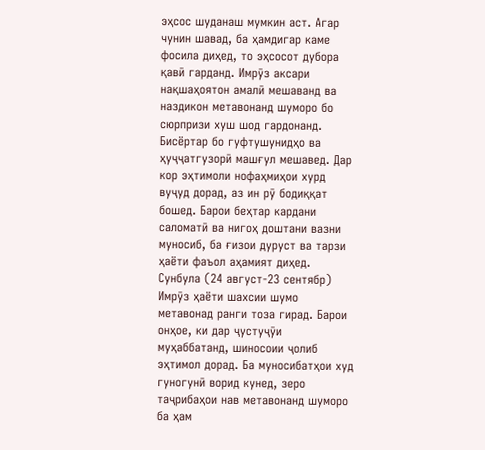эҳсос шуданаш мумкин аст. Агар чунин шавад, ба ҳамдигар каме фосила диҳед, то эҳсосот дубора қавӣ гарданд. Имрӯз аксари нақшаҳоятон амалӣ мешаванд ва наздикон метавонанд шуморо бо сюрпризи хуш шод гардонанд. Бисёртар бо гуфтушунидҳо ва ҳуҷҷатгузорӣ машғул мешавед. Дар кор эҳтимоли нофаҳмиҳои хурд вуҷуд дорад, аз ин рӯ бодиққат бошед. Барои беҳтар кардани саломатӣ ва нигоҳ доштани вазни муносиб, ба ғизои дуруст ва тарзи ҳаёти фаъол аҳамият диҳед.
Сунбула (24 август-23 сентябр)
Имрӯз ҳаёти шахсии шумо метавонад ранги тоза гирад. Барои онҳое, ки дар ҷустуҷӯи муҳаббатанд, шиносоии ҷолиб эҳтимол дорад. Ба муносибатҳои худ гуногунӣ ворид кунед, зеро таҷрибаҳои нав метавонанд шуморо ба ҳам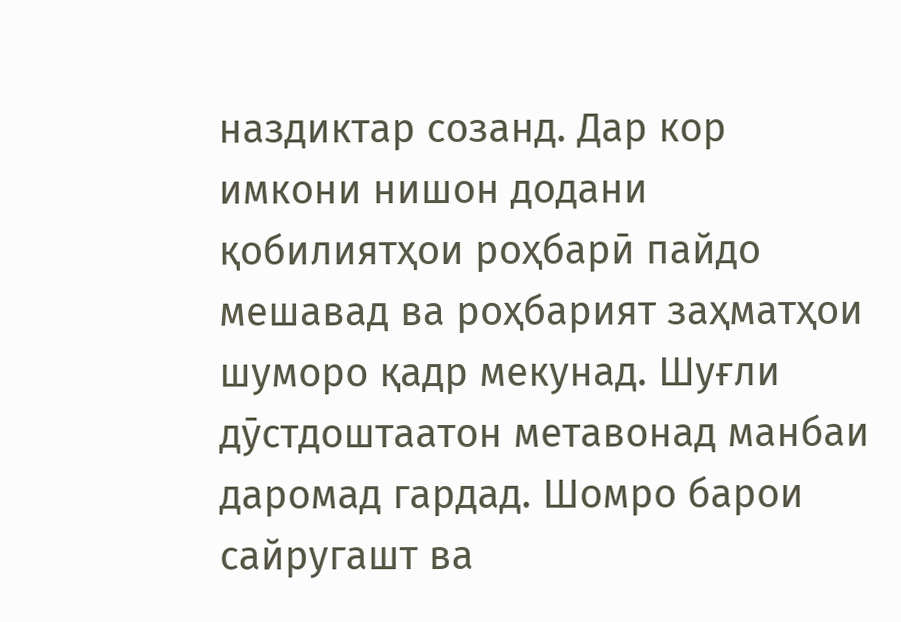наздиктар созанд. Дар кор имкони нишон додани қобилиятҳои роҳбарӣ пайдо мешавад ва роҳбарият заҳматҳои шуморо қадр мекунад. Шуғли дӯстдоштаатон метавонад манбаи даромад гардад. Шомро барои сайругашт ва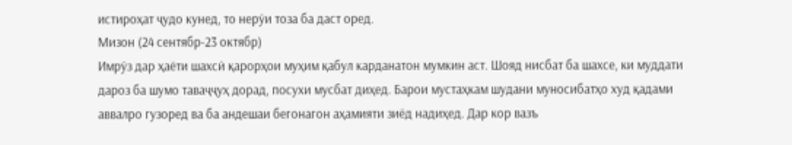истироҳат ҷудо кунед, то нерӯи тоза ба даст оред.
Мизон (24 сентябр-23 октябр)
Имрӯз дар ҳаёти шахсӣ қарорҳои муҳим қабул карданатон мумкин аст. Шояд нисбат ба шахсе, ки муддати дароз ба шумо таваҷҷуҳ дорад, посухи мусбат диҳед. Барои мустаҳкам шудани муносибатҳо худ қадами аввалро гузоред ва ба андешаи бегонагон аҳамияти зиёд надиҳед. Дар кор вазъ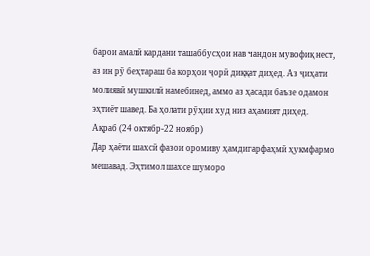барои амалӣ кардани ташаббусҳои нав чандон мувофиқ нест, аз ин рӯ беҳтараш ба корҳои ҷорӣ диққат диҳед. Аз ҷиҳати молиявӣ мушкилӣ намебинед, аммо аз ҳасади баъзе одамон эҳтиёт шавед. Ба ҳолати рӯҳии худ низ аҳамият диҳед.
Ақраб (24 октябр-22 ноябр)
Дар ҳаёти шахсӣ фазои оромиву ҳамдигарфаҳмӣ ҳукмфармо мешавад. Эҳтимол шахсе шуморо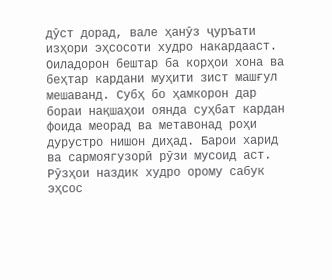дӯст дорад, вале ҳанӯз ҷуръати изҳори эҳсосоти худро накардааст. Оиладорон бештар ба корҳои хона ва беҳтар кардани муҳити зист машғул мешаванд. Субҳ бо ҳамкорон дар бораи нақшаҳои оянда суҳбат кардан фоида меорад ва метавонад роҳи дурустро нишон диҳад. Барои харид ва сармоягузорӣ рӯзи мусоид аст. Рӯзҳои наздик худро орому сабук эҳсос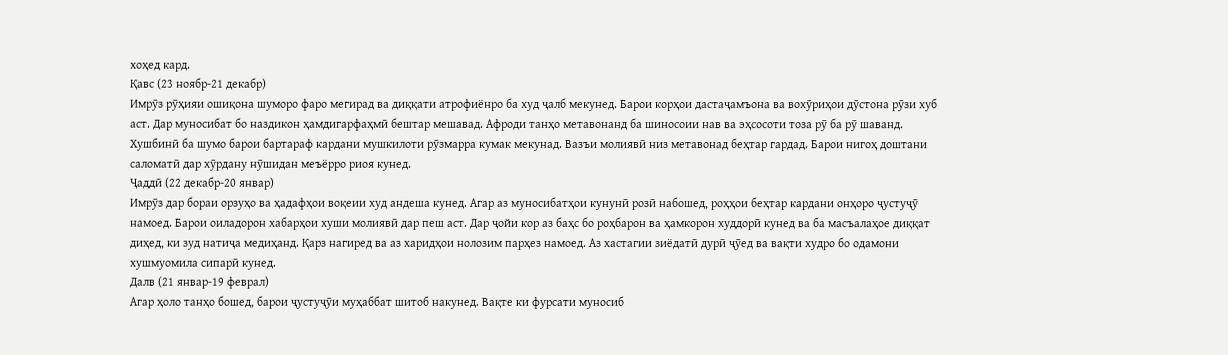хоҳед кард.
Қавс (23 ноябр-21 декабр)
Имрӯз рӯҳияи ошиқона шуморо фаро мегирад ва диққати атрофиёнро ба худ ҷалб мекунед. Барои корҳои дастаҷамъона ва вохӯриҳои дӯстона рӯзи хуб аст. Дар муносибат бо наздикон ҳамдигарфаҳмӣ бештар мешавад. Афроди танҳо метавонанд ба шиносоии нав ва эҳсосоти тоза рӯ ба рӯ шаванд. Хушбинӣ ба шумо барои бартараф кардани мушкилоти рӯзмарра кумак мекунад. Вазъи молиявӣ низ метавонад беҳтар гардад. Барои нигоҳ доштани саломатӣ дар хӯрдану нӯшидан меъёрро риоя кунед.
Ҷаддӣ (22 декабр-20 январ)
Имрӯз дар бораи орзуҳо ва ҳадафҳои воқеии худ андеша кунед. Агар аз муносибатҳои кунунӣ розӣ набошед, роҳҳои беҳтар кардани онҳоро ҷустуҷӯ намоед. Барои оиладорон хабарҳои хуши молиявӣ дар пеш аст. Дар ҷойи кор аз баҳс бо роҳбарон ва ҳамкорон худдорӣ кунед ва ба масъалаҳое диққат диҳед, ки зуд натиҷа медиҳанд. Қарз нагиред ва аз харидҳои нолозим парҳез намоед. Аз хастагии зиёдатӣ дурӣ ҷӯед ва вақти худро бо одамони хушмуомила сипарӣ кунед.
Далв (21 январ-19 феврал)
Агар ҳоло танҳо бошед, барои ҷустуҷӯи муҳаббат шитоб накунед. Вақте ки фурсати муносиб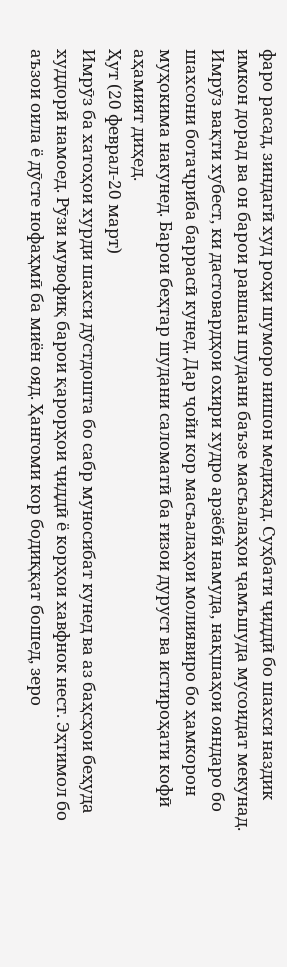фаро расад, зиндагӣ худ роҳи шуморо нишон медиҳад. Суҳбати ҷиддӣ бо шахси наздик имкон дорад ва он барои равшан шудани баъзе масъалаҳои ҷамъшуда мусоидат мекунад. Имрӯз вақти хубест, ки дастовардҳои охири худро арзёбӣ намуда, нақшаҳои ояндаро бо шахсони ботаҷриба баррасӣ кунед. Дар ҷойи кор масъалаҳои молиявиро бо ҳамкорон муҳокима накунед. Барои беҳтар шудани саломатӣ ба ғизои дуруст ва истироҳати кофӣ аҳамият диҳед.
Ҳут (20 феврал-20 март)
Имрӯз ба хатоҳои хурди шахси дӯстдошта бо сабр муносибат кунед ва аз баҳсҳои беҳуда худдорӣ намоед. Рӯзи мувофиқ барои қарорҳои ҷиддӣ ё корҳои хавфнок нест. Эҳтимол бо аъзои оила ё дӯсте нофаҳмӣ ба миён ояд. Ҳангоми кор бодиққат бошед, зеро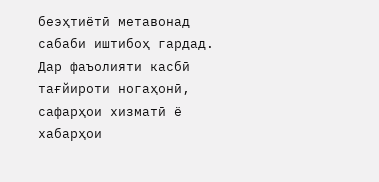беэҳтиётӣ метавонад сабаби иштибоҳ гардад. Дар фаъолияти касбӣ тағйироти ногаҳонӣ, сафарҳои хизматӣ ё хабарҳои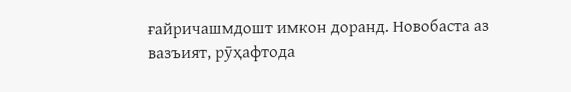ғайричашмдошт имкон доранд. Новобаста аз вазъият, рӯҳафтода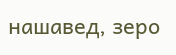нашавед, зеро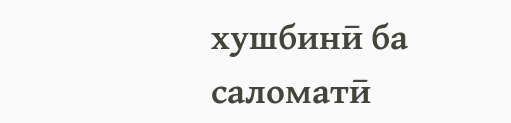хушбинӣ ба саломатӣ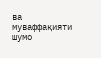ва муваффақияти шумо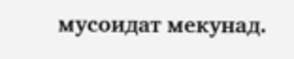мусоидат мекунад.